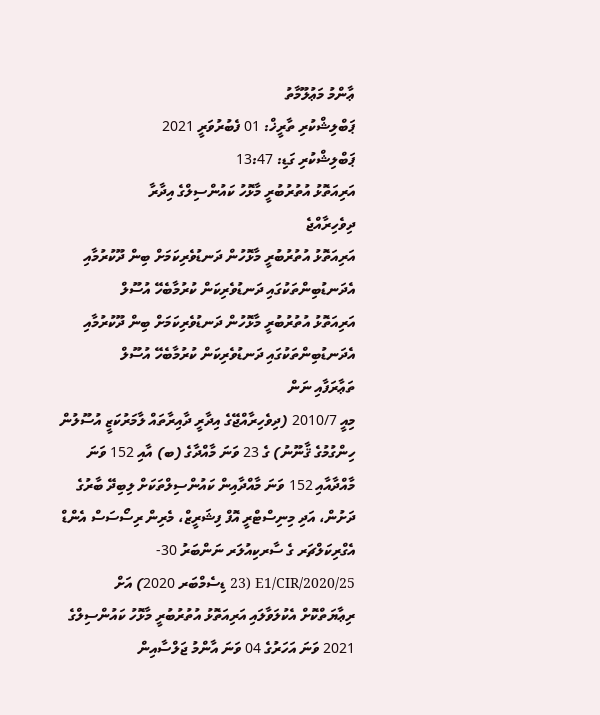ޢާންމު މަޢުލޫމާތު
ޕަބްލިޝްކުރި ތާރީޚް: 01 ފެބުރުވަރީ 2021
ޕަބްލިޝްކުރި ގަޑި: 13:47
އަރިއަތޮޅު އުތުރުބުރީ މާޅޮހު ކައުންސިލްގެ އިދާރާ
ދިވެހިރާއްޖެ
އަރިއަތޮޅު އުތުރުބުރީ މާޅޮހުން ދަނޑުވެރިކަމަށް ބިން ދޫކުރުމާއި އެދަނޑުބިންތަކުގައި ދަނޑުވެރިކަން ކުރުމާބެހޭ އުސޫލް
އަރިއަތޮޅު އުތުރުބުރީ މާޅޮހުން ދަނޑުވެރިކަމަށް ބިން ދޫކުރުމާއި އެދަނޑުބިންތަކުގައި ދަނޑުވެރިކަން ކުރުމާބެހޭ އުސޫލް
ތަޢާރަފާއި ނަން
މިއީ 2010/7 (ދިވެހިރާއްޖޭގެ އިދާރީ ދާއިރާތައް ލާމަރުކަޒީ އުސޫލުން ހިންގުމުގެ ޤާނޫނު) ގެ 23 ވަނަ މާއްދާގެ (ބ) އާއި 152 ވަނަ މާއްދާއާއި 152 ވަނަ މާއްދާއިން ކައުންސިލްތަކަށް ލިބިދޭ ބާރުގެ ދަށުން، އަދި މިނިސްޓްރީ އޮފް ފިޝަރީޒް، މެރިން ރިސޯސަސް އެންޑް އެގްރިކަލްޗަރ ގެ ސާރކިއުލަރ ނަންބަރު 30-E1/CIR/2020/25 (23 ޑިސެމްބަރ 2020) އަށް ރިޢާޔަތްކޮށް އެކުލަވާލައި އަރިއަތޮޅު އުތުރުބުރީ މާޅޮހު ކައުންސިލްގެ 2021 ވަނަ އަހަރުގެ 04 ވަނަ އާންމު ޖަލްސާއިން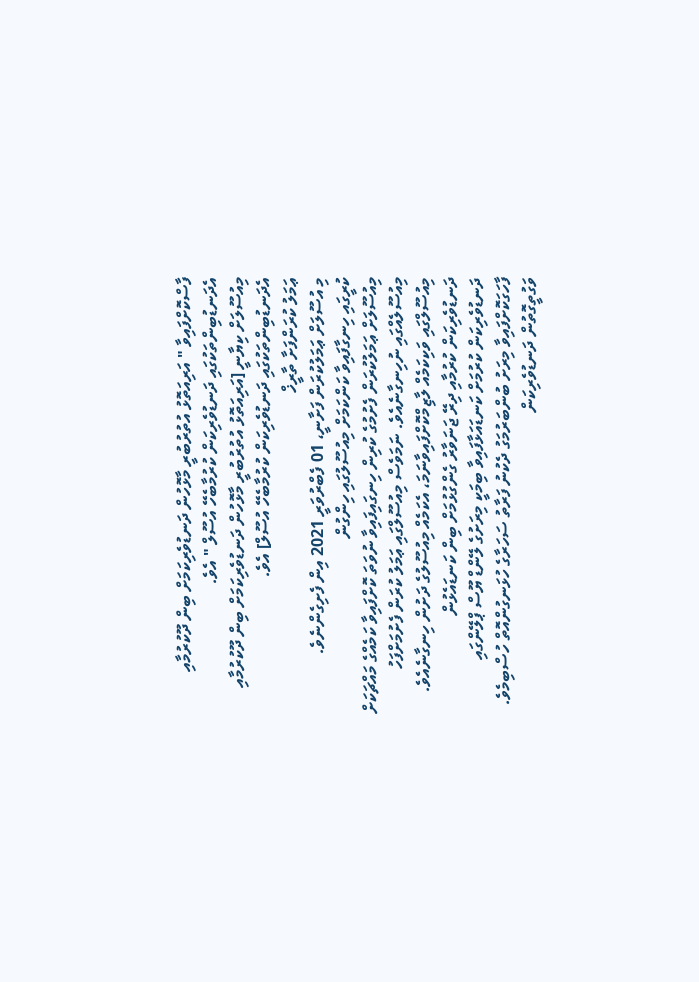ފާސްކޮށްފައިވާ " އަރިއަތޮޅު އުތުރުބުރީ މާޅޮހުން ދަނޑުވެރިކަމަށް ބިން ދޫކުރުމާއި އެދަނޑުބިންތަކުގައި ދަނޑުވެރިކަން ކުރުމާބެހޭ އުސޫލް " އެވެ.
މިއުސޫލަށް ކިޔާނީ [އަރިއަތޮޅު އުތުރުބުރީ މާޅޮހުން ދަނޑުވެރިކަމަށް ބިން ދޫކުރުމާއި އެދަނޑުބިންތަކުގައި ދަނޑުވެރިކަން ކުރުމާބެހޭ އުސޫލް] އެވެ.
ޢަމަލު ކުރަންފަށާ ތާރީޚް
މި އުސޫލަށް ޢަމަލުކުރަން ފަށާނީ، 01 ފެބްރުވަރީ 2021 އިން ފެށިގެންނެވެ.
ކުރީގައި ހިނގާފައިވާ ކަންކަމަށް މިއުސޫލުގައި ހިންގުން
މިއުސޫލަށް ޢަމަލުކުރަން ފެށުމުގެ ކުރިން ހިނގައިފައިވާ ނުވަތަ ކޮށްފައިވާ ކަމެއްގެ މައްޗަކަށް
މިއުސޫލެއްގައި ނުހިނގާނެއެވެ. ނަމަވެސް މިއުސޫލްގައި ޢަމަލު ކުރަން ފެށުމަށްފަހު މިއުސޫލްގައި ވަކިކަމެއް ލާޒިމްކޮށްފައިވާނަމަ، އެކަމެއް މިއުސޫލުގެ ދަށުން ހިނގާނެއެވެ.
ދަނޑުވެރިކަން ކުރުމާއި ދިރޭ ޖަނަވާރު ގެންގުޅުމަށް ބިން ކަނޑައެޅުން
ދަނޑުވެރިކަން ކުރުމަށް ކަނޑައަޅާފައިވާ ބިމަކީ މިރަށުގެ ލޭންޑް ޔޫސް ޕްލޭންގައި ފާހަގަކޮށްފައިވާ މިރަށު ބުންބަރުމަގު ދެކުނު ފަރާތު ސަހަރާގެ ހުޅަނގުންއޮތް ހުސްބިމެވެ.
ވަގުތީގޮތުން ދަނޑުވެރިކަން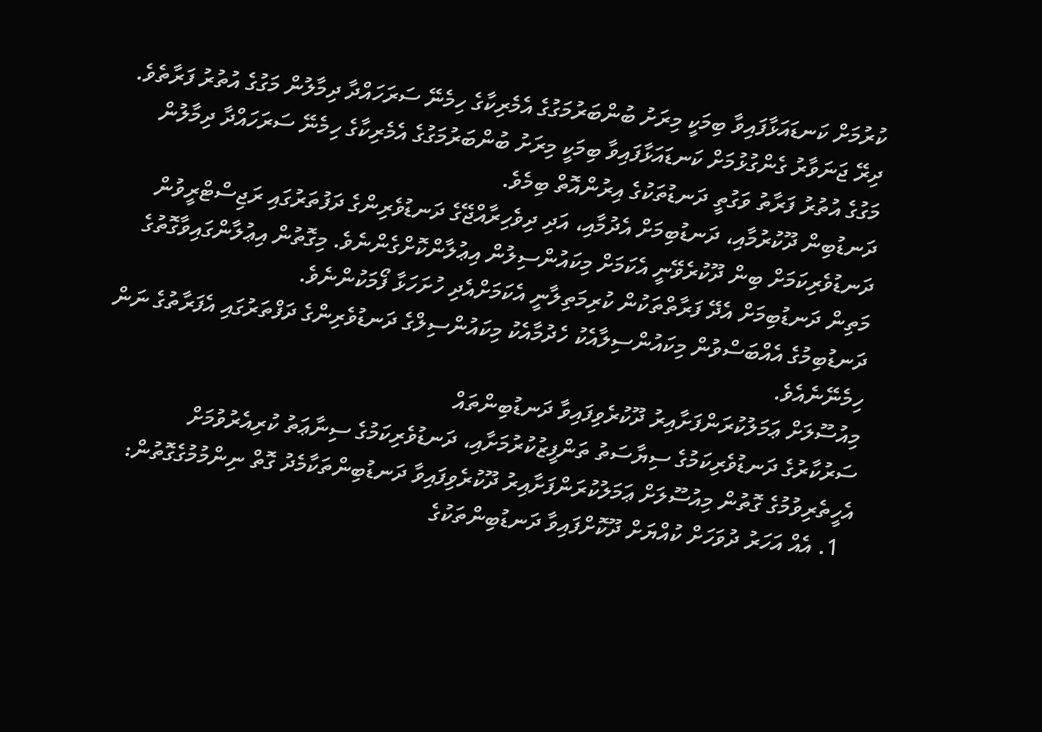ކުރުމަށް ކަނޑައަޅާފައިވާ ބިމަކީ މިރަށު ބުންބަރުމަގުގެ އެމެރިކާގެ ހިމެނޭ ސަރަހައްދާ ދިމާލުން މަގުގެ އުތުރު ފަރާތެވެ.
ދިރޭ ޖަނަވާރު ގެންގުޅުމަށް ކަނޑައަޅާފައިވާ ބިމަކީ މިރަށު ބުންބަރުމަގުގެ އެމެރިކާގެ ހިމެނޭ ސަރަހައްދާ ދިމާލުން މަގުގެ އުތުރު ފަރާތު ވަގުތީ ދަނޑުތަކުގެ އިރުންއޮތް ބިމެވެ.
ދަނޑުބިން ދޫކުރުމާއި، ދަނޑުބިމަށް އެދުމާއި، އަދި ދިވެހިރާއްޖޭގެ ދަނޑުވެރިންގެ ދަފުތަރުގައި ރަޖިސްޓްރީވުން
ދަނޑުވެރިކަމަށް ބިން ދޫކުރެވޭނީ އެކަމަށް މިކައުންސިލުން އިޢުލާންކޮށްގެންނެވެ. މިގޮތުން އިޢުލާންގައިވާގޮތުގެ މަތިން ދަނޑުބިމަށް އެދޭ ފަރާތްތަކުން ކުރިމަތިލާނީ އެކަމަށްއެދި ހުށަހަޅާ ފޯމަކުންނެވެ.
ދަނޑުބިމުގެ އެއްބަސްވުން މިކައުންސިލާއެކު ހެދުމާއެކު މިކައުންސިލްގެ ދަނޑުވެރިންގެ ދަފްތަރުގައި އެފަރާތުގެ ނަން ހިމެނޭނެއެވެ.
މިއުސޫލަށް ޢަމަލުކުރަންފަށާއިރު ދޫކުރެވިފައިވާ ދަނޑުބިންތައް
ސަރުކާރުގެ ދަނޑުވެރިކަމުގެ ސިޔާސަތު ތަންފީޒުކުރުމަށާއި، ދަނޑުވެރިކަމުގެ ސިނާޢަތު ކުރިއެރުވުމަށް އެހީތެރިވުމުގެ ގޮތުން މިއުސޫލަށް ޢަމަލުކުރަންފަށާއިރު ދޫކުރެވިފައިވާ ދަނޑުބިންތަކާމެދު ގޮތް ނިންމުމުގެގޮތުން:
  1. އެއް އަހަރު ދުވަހަށް ކުއްޔަށް ދޫކޮށްފައިވާ ދަނޑުބިންތަކުގެ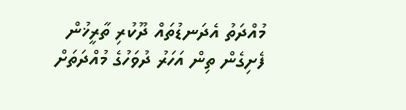މުއްދަތު އެދަނޑުތައް ދޫކުރި ތާރީޚުން ފެށިގެން ތިން އަހަރު ދުވަހުގެ މުއްދަތަށް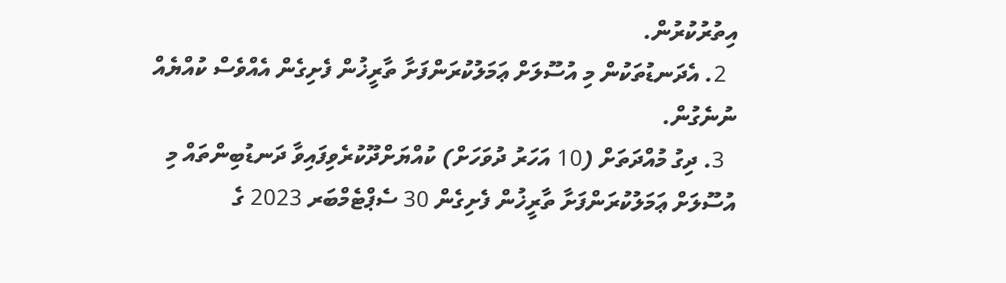އިތުރުކުރުން.
  2. އެދަނޑުތަކުން މި އުސޫލަށް ޢަމަލުކުރަންފަށާ ތާރީޚުން ފެށިގެން އެއްވެސް ކުއްޔެއް ނުނެގުން.
  3. ދިގު މުއްދަތަށް (10 އަހަރު ދުވަހަށް) ކުއްޔަށްދޫކުރެވިފައިވާ ދަނޑުބިންތައް މި އުސޫލަށް ޢަމަލުކުރަންފަށާ ތާރީޚުން ފެށިގެން 30 ސެޕްޓެމްބަރ 2023 ގެ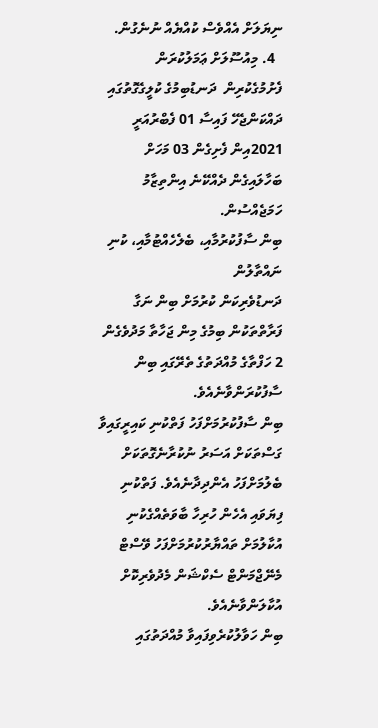ނިޔަލަށް އެއްވެސް ކުއްޔެއް ނުނެގުން.
  4. މިއުސޫލަށް ޢަމަލުކުރަން ފެށުމުގެކުރިން  ދަނޑުބިމުގެ ކުލީގެގޮތުގައި ދައްކަންޖެހޭ ފައިސާ 01 ފެބްރުއަރީ 2021އިން ފެށިގެން 03 މަހަށް ބަހާލައިގެން ދެއްކޭނެ އިންތިޒާމު ހަމަޖެއްސުން.
ބިން ސާފުކުރުމާއި، ބެލެހެއްޓުމާއި، ކުނި ނައްތާލުން
ދަނޑުވެރިކަން ކުރުމަށް ބިން ނަގާ ފަރާތްތަކުން ބިމުގެ މިން ޖަހާތާ މަދުވެގެން 2 ހަފްތާގެ މުއްދަތުގެ ތެރޭގައި ބިން ސާފުކުރަންވާނެއެވެ.
ބިން ސާފުކުރުމަށްފަހު ފަތްކުނި ކައިރީގައިވާ ގަސްތަކަށް އަސަރު ނުކުރާނެގޮތަކަށް ބެލުމަށްފަހު އެންދިދާނެއެވެ. ފަތްކުނި ފިޔަވައި އެހެން ހުރިހާ ބާވަތެއްގެކުނި އުކާލުމަށް ތައްޔާރުކުރުމަށްފަހު ވޭސްޓް މެނޭޖްމަންޓް ސެކްޝަން މެދުވެރިކޮށް އުކާލަންވާނެއެވެ.
ބިން ހަވާލުކުރެވިފައިވާ މުއްދަތުގައި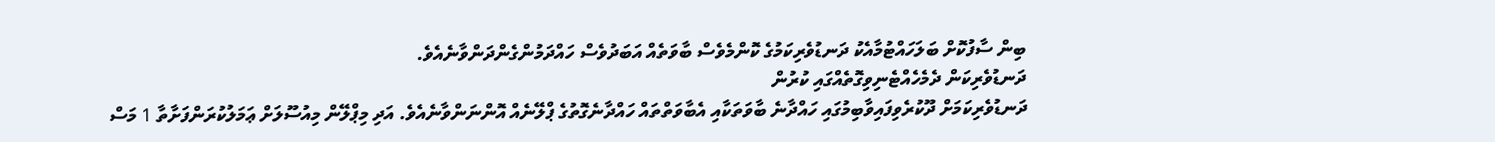ބިން ސާފުކޮށް ބަލަހައްޓުމާއެކު ދަނޑުވެރިކަމުގެ ކޮންމެވެސް ބާވަތެއް އަބަދުވެސް ހައްދަމުންގެންދަންވާނެއެވެ.
ދަނޑުވެރިކަން ދެމެހެއްޓެނިވިގޮތެއްގައި ކުރުން
ދަނޑުވެރިކަމަށް ދޫކުރެވިފައިވާބިމުގައި ހައްދާނެ ބާވަތަކާއި އެބާވަތްތައް ހައްދާނެގޮތުގެ ޕްލޭނެއް އޮންނަންވާނެއެވެ. އަދި މިޕްލޭން މިއުސޫލަށް ޢަމަލުކުރަންފަށާތާ 1 މަސް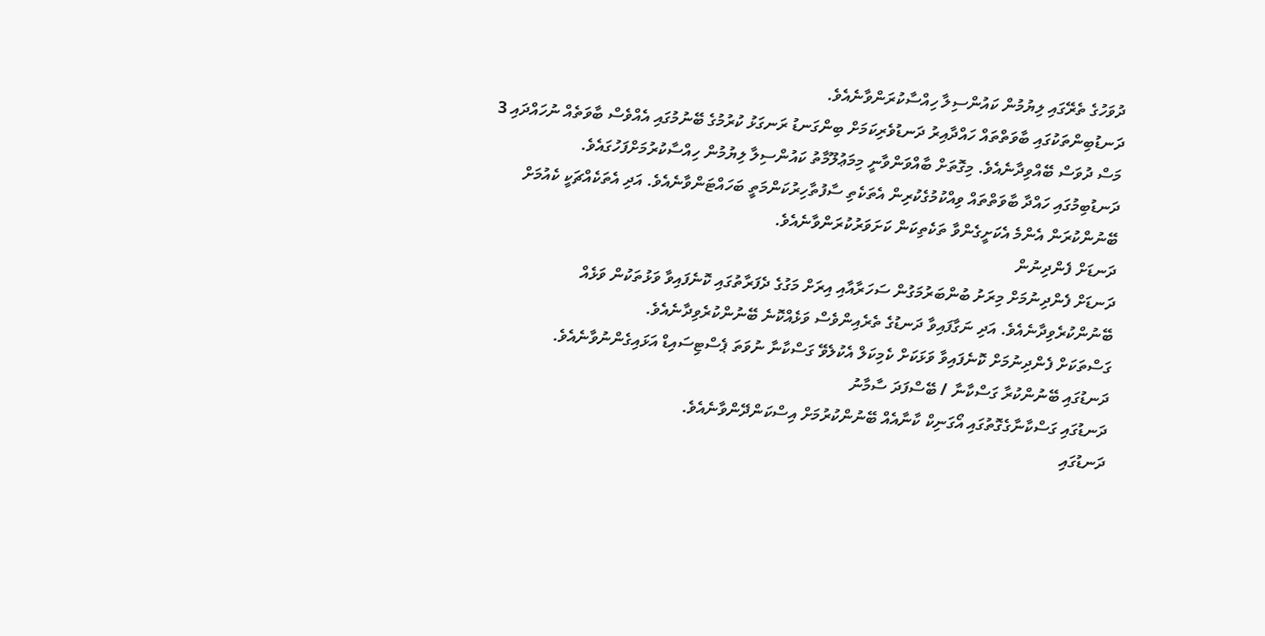ދުވަހުގެ ތެރޭގައި ލިޔުމުން ކައުންސިލާ ހިއްސާކުރަންވާނެއެވެ.
ދަނޑުބިންތަކުގައި ބާވަތްތައް ހައްދާއިރު ދަނޑުވެރިކަމަށް ބިންގަނޑު ރަނގަޅު ކުރުމުގެ ބޭނުމުގައި އެއްވެސް ބާވަތެއް ނުހައްދައި 3 މަސް ދުވަސް ބޭއްވިދާނެއެވެ. މިގޮތަށް ބާއްވަންވާނީ މިމަޢުލޫމާތު ކައުންސިލާ ލިޔުމުން ހިއްސާކުރުމަށްފަހުގައެވެ.
ދަނޑުބިމުގައި ހައްދާ ބާވަތްތައް ވިއްކުމުގެކުރިން އެތަކެތި ސާފުތާހިރުކަންމަތީ ބަހައްޓަންވާނެއެވެ. އަދި އެތަކެއްޗަކީ ކެއުމަށް ބޭނުންކުރަން އެންމެ އެކަށީގެންވާ ތަކެތިކަން ކަށަވަރުކުރަންވާނެއެވެ.
ދަނޑަށް ފެންދިނުން
ދަނޑަށް ފެންދިނުމަށް މިރަށު ބުންބަރުމަގުން ސަހަރާއާއި އިރަށް މަގުގެ ދެފަރާތުގައި ކޮނެފައިވާ ވަޅުތަކުން ވަޅެއް ބޭނުންކުރެވިދާނެއެވެ. އަދި ނަގާފައިވާ ދަނޑުގެ ތެރެއިންވެސް ވަޅެއްކޮނެ ބޭނުންކުރެވިދާނެއެވެ.
ގަސްތަކަށް ފެންދިނުމަށް ކޮނެފައިވާ ވަޅަކަށް ކެމިކަލް އެކުލެވޭ ގަސްކާނާ ނުވަތަ ޕެސްޓިސައިޑް އަޅައިގެންނުވާނެއެވެ.
ދަނޑުގައި ބޭނުންކުރާ ގަސްކާނާ / ބޭސްފަދަ ސާމާނު
ދަނޑުގައި ގަސްކާނާގެގޮތުގައި އޯގަނިކް ކާނާއެއް ބޭނުންކުރުމަށް އިސްކަންދޭންވާނެއެވެ.
ދަނޑުގައި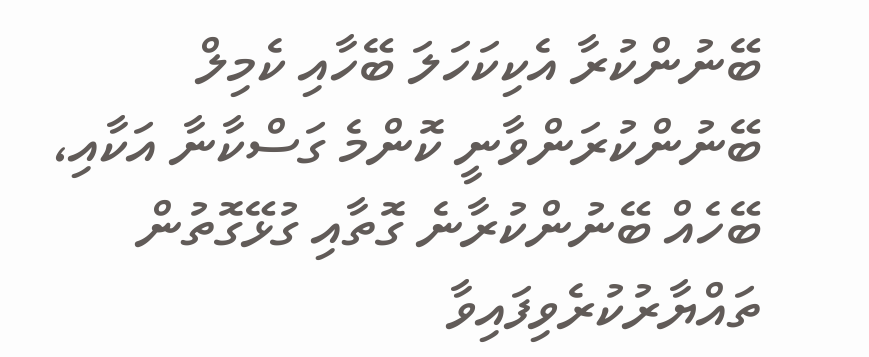ބޭނުންކުރާ އެކިކަހަލަ ބޭހާއި ކެމިލް ބޭނުންކުރަންވާނީ ކޮންމެ ގަސްކާނާ އަކާއި، ބޭހެއް ބޭނުންކުރާނެ ގޮތާއި ގުޅޭގޮތުން ތައްޔާރުކުރެވިފައިވާ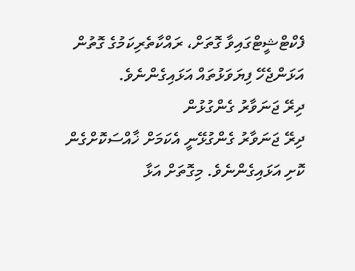ފެކްޓްޝީޓްގައިވާ ގޮތަށް، ރައްކާތެރިކަމުގެ ގޮތުން އަޅަންޖެހޭ ފިޔަވަޅުތައް އަޅައިގެންނެވެ.
ދިރޭ ޖަނަވާރު ގެންގުޅުން
ދިރޭ ޖަނަވާރު ގެންގުޅޭނީ އެކަމަށް ޚާއްސަކޮށްގެން ކޮށި އަޅައިގެންނެވެ. މިގޮތަށް އަޅާ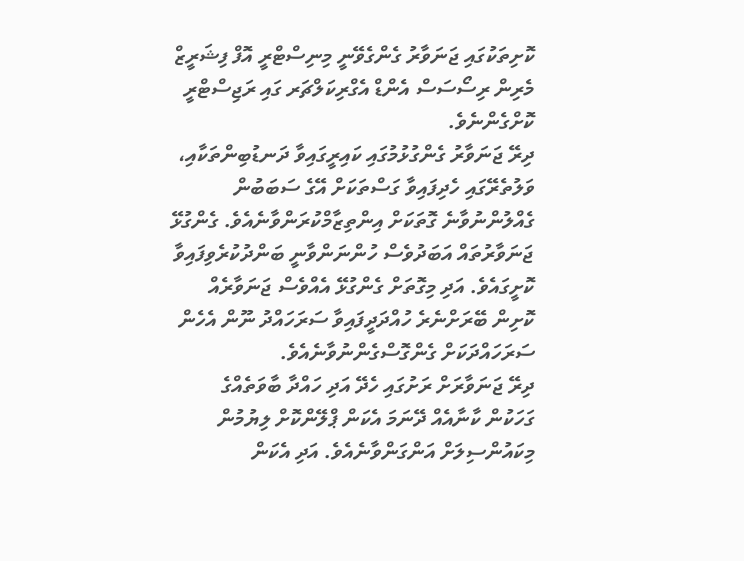ކޮށިތަކުގައި ޖަނަވާރު ގެންގެވޭނީ މިނިސްޓްރީ އޮފް ފިޝަރީޒް މެރިން ރިސޯސަސް އެންޑް އެގްރިކަލްޗަރ ގައި ރަޖިސްޓްރީ ކޮށްގެންނެވެ.
ދިރޭ ޖަނަވާރު ގެންގުޅުމުގައި ކައިރީގައިވާ ދަނޑުބިންތަކާއި، ވަލުތެރޭގައި ހެދިފައިވާ ގަސްތަކަށް އޭގެ ސަބަބުން ގެއްލުންނުވާނެ ގޮތަކަށް އިންތިޒާމްކުރަންވާނެއެވެ. ގެންގުޅޭ ޖަނަވާރުތައް އަބަދުވެސް ހުންނަންވާނީ ބަންދުކުރެވިފައިވާ ކޮށީގައެވެ. އަދި މިގޮތަށް ގެންގުޅޭ އެއްވެސް ޖަނަވާރެއް ކޮށިން ބޭރަށްނެރެ ހުއްދަދީފައިވާ ސަރަހައްދު ނޫން އެހެން ސަރަހައްދަކަށް ގެންގޮސްގެންނުވާނެއެވެ.
ދިރޭ ޖަނަވާރަށް ރަށުގައި ހެދޭ އަދި ހައްދާ ބާވަތެއްގެ ގަހަކުން ކާނާއެއް ދޭނަމަ އެކަން ޕްލޭންކޮށް ލިޔުމުން މިކައުންސިލަށް އަންގަންވާނެއެވެ. އަދި އެކަން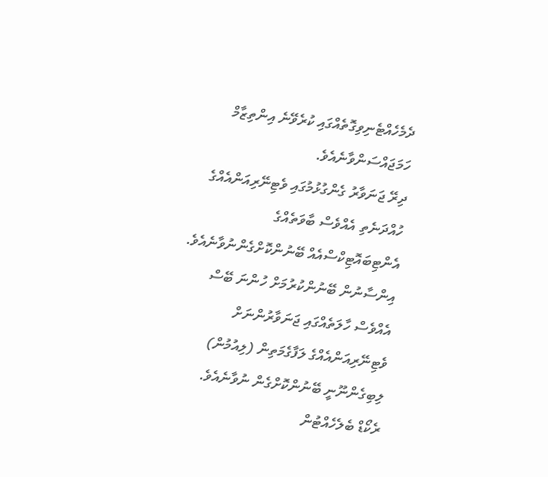ދެމެހެއްޓެނިވިގޮތެއްގައި ކުރެވޭނެ އިންތިޒާމް ހަމަޖައްސަންވާނެއެވެ.
ދިރޭ ޖަނަވާރު ގެންގުޅުމުގައި ވެޓިނޭރިއަންއެއްގެ ހުއްދަނެތި އެއްވެސް ބާވަތެއްގެ އެންޓިބައޮޓިކްސްއެއް ބޭނުންކޮށްގެންނުވާނެއެވެ. އިންސާނުން ބޭނުންކުރުމަށް ހުންނަ ބޭސް އެއްވެސް ހާލަތެއްގައި ޖަނަވާރުންނަށް ވެޓިނޭރިއަންއެއްގެ ލަފާގެމަތިން (ލިއުމުން) ލިބިގެންނޫނީ ބޭނުންކޮށްގެން ނުވާނެއެވެ.
ރެކޯޑް ބެލެހެއްޓުން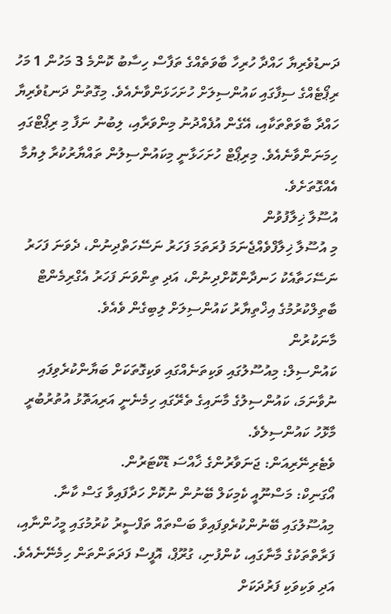ދަނޑުވެރިޔާ ހައްދާ ހުރިހާ ބާވަތެއްގެ ތަފާސް ހިސާބު ކޮންމެ 3 މަހުން 1 މަހު ރިޕޯޓެއްގެ ސިފާގައި ކައުންސިލަށް ހުށަހަޅަންވާނެއެވެ. މިގޮތުން ދަނޑުވެރިޔާ ހައްދާ ބާވަތްތަކާއި، އޭގެން އުފެއްދުނު މިންވަރާއި، ލިބުނު ނަފާ މި ރިޕޯޓްގައި ހިމަނަންވާނެއެވެ. މިރިޕޯޓް ހުށަހަޅާނީ މިކައުންސިލުން ތައްޔާރުކުރާ ލިޔުމާ އެއްގޮތަށެވެ.
އުސޫލާ ޚިލާފުވުން
މި އުސޫލާ ޚިލާފްވެއްޖެނަމަ ފުރަތަމަ ފަހަރު ނަސޭހަތްދިނުން، ދެވަނަ ފަހަރު ނަސޭހަތާއެކު ހަނދާންކޮށްދިނުން، އަދި ތިންވަނަ ފަހަރު އެގްރިމެންޓް ބާތިލްކުރުމުގެ އިޚްތިޔާރު ކައުންސިލަށް ލިބިގެން ވެއެވެ.
މާނަކުރުން
ކައުންސިލް: މިއުސޫލުގައި ވަކިތަނެއްގައި ވަކިގޮތަކަށް ބަޔާންކުރެވިފައި ނުވާނަމަ، ކައުންސިލުގެ މާނައިގެ ތެރޭގައި ހިމެނެނީ އަރިއަތޮޅު އުތުރުބުރީ މާޅޮހު ކައުންސިލެވެ.
ވެޓެރިނޭރިއަން: ޖަނަވާރުންގެ ޚާއްސަ ޑޮކްޓަރުން.
އޯގަނިކް: މަސްނޫއީ ކެމިކަލް ބޭނުން ނުކޮށް ހަދާފައިވާ ގަސް ކާނާ.
މިއުސޫލުގައި ބޭނުންކުރެވިފައިވާ ބަސްތައް ތަފްސީރު ކުރުމުގައި މީހުންނާއި، ފަރާތްތަކުގެ މާނާގައި، ކުންފުނި، ގުރޫޕް، އޮފީސް ފަދަތަންތަން ހިމެނޭނެއެވެ. އަދި ވަކިވަކި ފަރުދަކަށް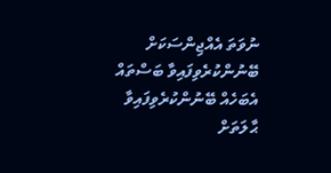ނުވަތަ އެއްޖިންސަކަށް ބޭނުންކުރެވިފައިވާ ބަސްތައް އެބަހެއް ބޭނުންކުރެވިފައިވާ ޙާލަތަށް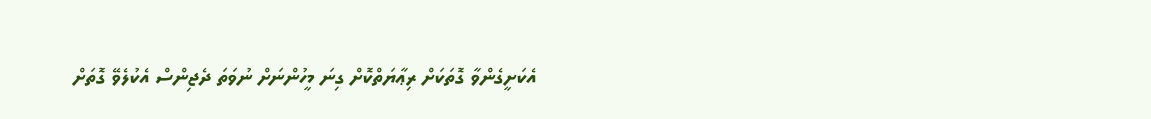އެކަށީގެންވާ ގޮތަކަށް ރިޢާޔަތްކޮށް ގިނަ މީހުންނަށް ނުވަތަ ދެޖިންސް އެކުލެވޭ ގޮތަށް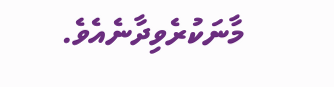މާނަކުރެވިދާނެއެވެ.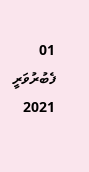01 ފެބުރުވަރީ 2021